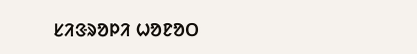ᱥᱤᱝᱨᱚᱞᱤ ᱦᱚᱱᱚᱛ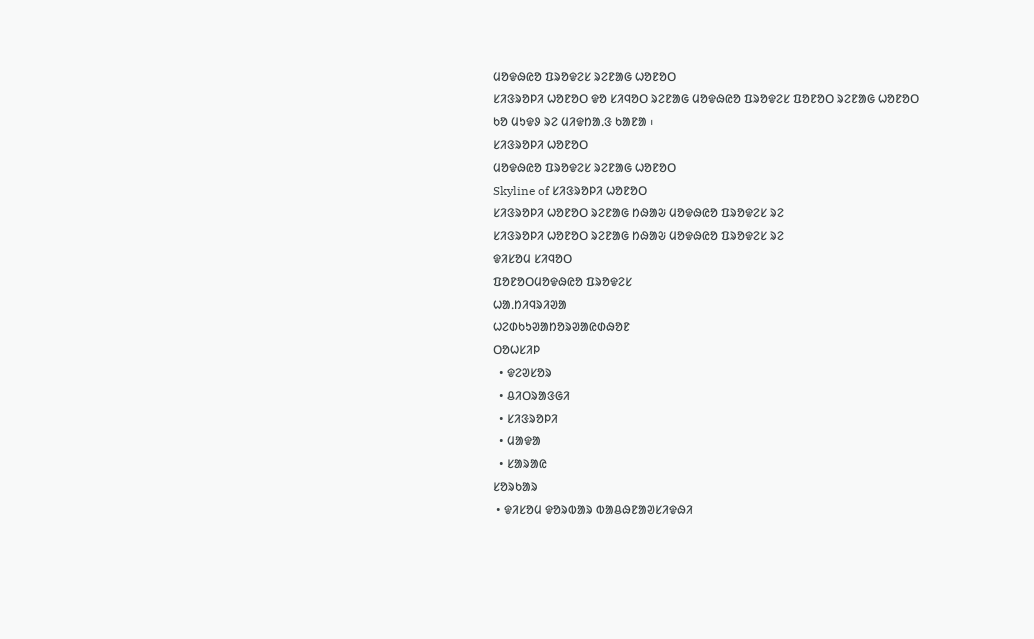ᱢᱚᱫᱷᱭᱚ ᱯᱨᱚᱫᱮᱥ ᱨᱮᱱᱟᱜ ᱦᱚᱱᱚᱛ
ᱥᱤᱝᱨᱚᱞᱤ ᱦᱚᱱᱚᱛ ᱫᱚ ᱥᱤᱧᱚᱛ ᱨᱮᱱᱟᱜ ᱢᱚᱫᱷᱭᱚ ᱯᱨᱚᱫᱮᱥ ᱯᱚᱱᱚᱛ ᱨᱮᱱᱟᱜ ᱦᱚᱱᱚᱛ ᱠᱚ ᱢᱩᱫᱽ ᱨᱮ ᱢᱤᱫᱴᱟᱹᱝ ᱠᱟᱱᱟ ᱾
ᱥᱤᱝᱨᱚᱞᱤ ᱦᱚᱱᱚᱛ
ᱢᱚᱫᱷᱭᱚ ᱯᱨᱚᱫᱮᱥ ᱨᱮᱱᱟᱜ ᱦᱚᱱᱚᱛ
Skyline of ᱥᱤᱝᱨᱚᱞᱤ ᱦᱚᱱᱚᱛ
ᱥᱤᱝᱨᱚᱞᱤ ᱦᱚᱱᱚᱛ ᱨᱮᱱᱟᱜ ᱴᱷᱟᱶ ᱢᱚᱫᱷᱭᱚ ᱯᱨᱚᱫᱮᱥ ᱨᱮ
ᱥᱤᱝᱨᱚᱞᱤ ᱦᱚᱱᱚᱛ ᱨᱮᱱᱟᱜ ᱴᱷᱟᱶ ᱢᱚᱫᱷᱭᱚ ᱯᱨᱚᱫᱮᱥ ᱨᱮ
ᱫᱤᱥᱚᱢ ᱥᱤᱧᱚᱛ
ᱯᱚᱱᱚᱛᱢᱚᱫᱷᱭᱚ ᱯᱨᱚᱫᱮᱥ
ᱦᱟᱹᱴᱤᱧᱨᱤᱣᱟ
ᱦᱮᱰᱠᱩᱣᱟᱴᱚᱨᱣᱟᱭᱰᱷᱚᱱ
ᱛᱚᱦᱥᱤᱞ
  • ᱫᱮᱣᱥᱚᱨ
  • ᱪᱤᱛᱨᱟᱝᱜᱤ
  • ᱥᱤᱝᱨᱚᱞᱤ
  • ᱢᱟᱫᱟ
  • ᱥᱟᱨᱟᱭ
ᱥᱚᱨᱠᱟᱨ
 • ᱫᱤᱥᱚᱢ ᱫᱚᱨᱵᱟᱨ ᱵᱟᱪᱷᱱᱟᱣᱥᱤᱫᱷᱤ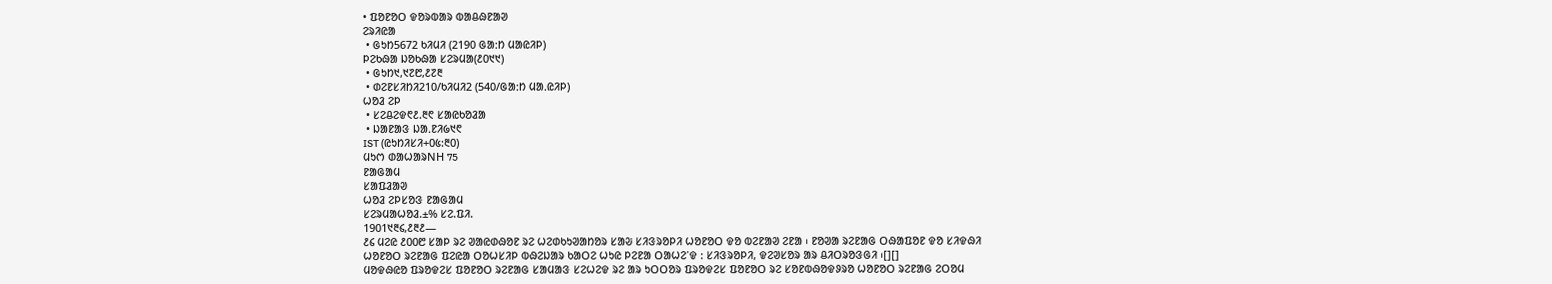• ᱯᱚᱱᱚᱛ ᱫᱚᱨᱵᱟᱨ ᱵᱟᱪᱷᱱᱟᱣ
ᱮᱨᱤᱭᱟ
 • ᱜᱩᱴ5672 ᱠᱤᱢᱤ (2190 ᱜᱟᱺᱴ ᱢᱟᱭᱤᱞ)
ᱞᱮᱠᱷᱟ ᱡᱚᱠᱷᱟ ᱥᱮᱨᱢᱟ(᱒᱐᱑᱑)
 • ᱜᱩᱴ᱑,᱑᱗᱘,᱒᱗᱓
 • ᱰᱮᱱᱥᱤᱴᱤ210/ᱠᱤᱢᱤ2 (540/ᱜᱟᱺᱴ ᱢᱟᱹᱭᱤᱞ)
ᱦᱚᱲ ᱮᱞ
 • ᱥᱮᱪᱮᱫ᱖᱒.᱓᱖ ᱥᱟᱭᱠᱚᱲᱟ
 • ᱡᱟᱱᱟᱝ ᱡᱟᱹᱱᱤ᱙᱑᱖
IST (ᱭᱩᱴᱤᱥᱤ+᱐᱕:᱓᱐)
ᱢᱩᱬ ᱰᱟᱦᱟᱨNH 75
ᱱᱟᱜᱟᱢ
ᱥᱟᱯᱲᱟᱣ
ᱦᱚᱲ ᱮᱞᱥᱚᱝ ᱱᱟᱜᱟᱢ
ᱥᱮᱨᱢᱟᱦᱚᱲ.±% ᱥᱮ.ᱯᱤ.
1901᱑᱓᱔,᱒᱓᱒—
᱒᱔ ᱢᱮᱭ ᱒᱐᱐᱘ ᱥᱟᱞ ᱨᱮ ᱣᱟᱭᱰᱷᱚᱱ ᱨᱮ ᱦᱮᱰᱠᱩᱣᱟᱴᱚᱨ ᱥᱟᱶ ᱥᱤᱝᱨᱚᱞᱤ ᱦᱚᱱᱚᱛ ᱫᱚ ᱵᱮᱱᱟᱣ ᱮᱱᱟ ᱾ ᱱᱚᱣᱟ ᱨᱮᱱᱟᱜ ᱛᱷᱟᱯᱚᱱ ᱫᱚ ᱥᱤᱫᱷᱤ ᱦᱚᱱᱚᱛ ᱨᱮᱱᱟᱜ ᱯᱮᱭᱟ ᱛᱚᱦᱥᱤᱞ ᱵᱷᱮᱡᱟᱨ ᱠᱟᱛᱮ ᱦᱩᱭ ᱞᱮᱱᱟ ᱛᱟᱦᱮᱸᱫ : ᱥᱤᱝᱨᱚᱞᱤ, ᱫᱮᱣᱥᱚᱨ ᱟᱨ ᱪᱤᱛᱨᱚᱝᱜᱤ ᱾[][]
ᱢᱚᱫᱷᱭᱚ ᱯᱨᱚᱫᱮᱥ ᱯᱚᱱᱚᱛ ᱨᱮᱱᱟᱜ ᱥᱟᱢᱟᱝ ᱥᱮᱦᱮᱫ ᱨᱮ ᱟᱨ ᱩᱛᱛᱚᱨ ᱯᱨᱚᱫᱮᱥ ᱯᱚᱱᱚᱛ ᱨᱮ ᱥᱚᱱᱵᱷᱚᱫᱽᱨᱚ ᱦᱚᱱᱚᱛ ᱨᱮᱱᱟᱜ ᱮᱛᱚᱢ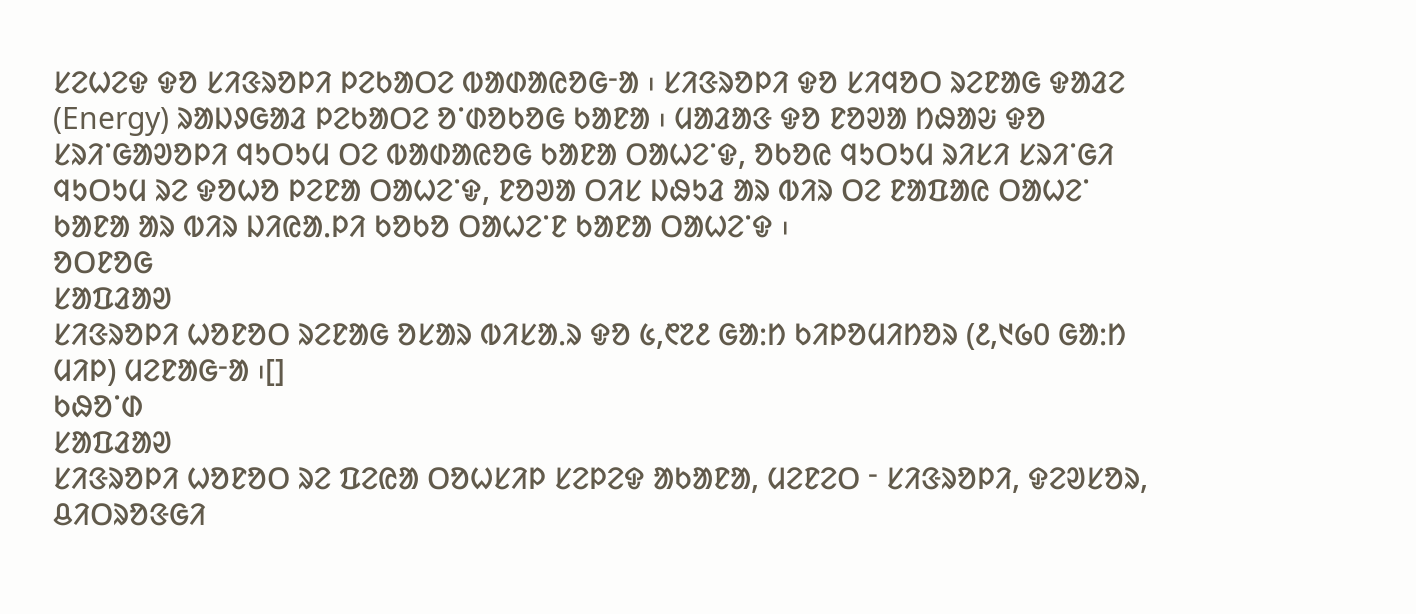ᱥᱮᱦᱮᱫ ᱫᱚ ᱥᱤᱝᱨᱚᱞᱤ ᱞᱮᱠᱟᱛᱮ ᱵᱟᱰᱟᱭᱚᱜᱼᱟ ᱾ ᱥᱤᱝᱨᱚᱞᱤ ᱫᱚ ᱥᱤᱧᱚᱛ ᱨᱮᱱᱟᱜ ᱫᱟᱲᱮ (Energy) ᱨᱟᱡᱽᱜᱟᱲ ᱞᱮᱠᱟᱛᱮ ᱚᱸᱰᱚᱠᱚᱜ ᱠᱟᱱᱟ ᱾ ᱢᱟᱲᱟᱝ ᱫᱚ ᱱᱚᱣᱟ ᱴᱷᱟᱶ ᱫᱚ ᱥᱨᱤᱸᱜᱟᱣᱚᱞᱤ ᱧᱩᱛᱩᱢ ᱛᱮ ᱵᱟᱰᱟᱭᱚᱜ ᱠᱟᱱᱟ ᱛᱟᱦᱮᱸᱫ, ᱚᱠᱚᱭ ᱧᱩᱛᱩᱢ ᱨᱤᱥᱤ ᱥᱨᱤᱸᱜᱤ ᱧᱩᱛᱩᱢ ᱨᱮ ᱫᱚᱦᱚ ᱞᱮᱱᱟ ᱛᱟᱦᱮᱸᱫ, ᱱᱚᱣᱟ ᱛᱤᱥ ᱡᱷᱩᱲ ᱟᱨ ᱵᱤᱨ ᱛᱮ ᱱᱟᱯᱟᱭ ᱛᱟᱦᱮᱸ ᱠᱟᱱᱟ ᱟᱨ ᱵᱤᱨ ᱡᱤᱭᱟᱹᱞᱤ ᱠᱚᱠᱚ ᱛᱟᱦᱮᱸᱱ ᱠᱟᱱᱟ ᱛᱟᱦᱮᱸᱫ ᱾
ᱚᱛᱱᱚᱜ
ᱥᱟᱯᱲᱟᱣ
ᱥᱤᱝᱨᱚᱞᱤ ᱦᱚᱱᱚᱛ ᱨᱮᱱᱟᱜ ᱚᱥᱟᱨ ᱵᱤᱥᱟᱹᱨ ᱫᱚ ᱕,᱖᱗᱒ ᱜᱟᱺᱴ ᱠᱤᱞᱚᱢᱤᱴᱚᱨ (᱒,᱑᱙᱐ ᱜᱟᱺᱴ ᱢᱤᱞ) ᱢᱮᱱᱟᱜᱼᱟ ᱾[]
ᱠᱷᱚᱸᱰ
ᱥᱟᱯᱲᱟᱣ
ᱥᱤᱝᱨᱚᱞᱤ ᱦᱚᱱᱚᱛ ᱨᱮ ᱯᱮᱭᱟ ᱛᱚᱦᱥᱤᱞ ᱥᱮᱞᱮᱫ ᱟᱠᱟᱱᱟ, ᱢᱮᱱᱮᱛ ᱼ ᱥᱤᱝᱨᱚᱞᱤ, ᱫᱮᱣᱥᱚᱨ, ᱪᱤᱛᱨᱚᱝᱜᱤ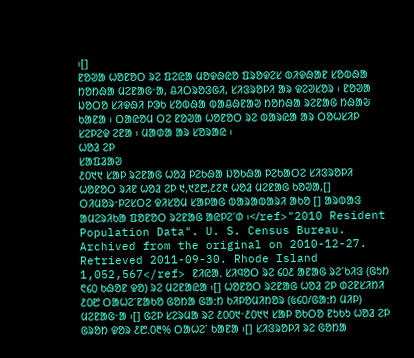᱾[]
ᱱᱚᱣᱟ ᱦᱚᱱᱚᱛ ᱨᱮ ᱯᱮᱭᱟ ᱢᱚᱫᱷᱭᱚ ᱯᱨᱚᱫᱮᱥ ᱵᱤᱫᱷᱟᱱ ᱥᱚᱵᱷᱟ ᱴᱚᱴᱷᱟ ᱢᱮᱱᱟᱜᱼᱟ, ᱪᱤᱛᱨᱚᱝᱜᱤ, ᱥᱤᱝᱨᱚᱞᱤ ᱟᱨ ᱫᱮᱣᱥᱚᱨ ᱾ ᱱᱚᱣᱟ ᱡᱚᱛᱚ ᱥᱤᱫᱷᱤ ᱞᱳᱠ ᱥᱚᱵᱷᱟ ᱵᱟᱪᱷᱱᱟᱣ ᱴᱚᱴᱷᱟ ᱨᱮᱱᱟᱜ ᱴᱷᱟᱶ ᱠᱟᱱᱟ ᱾ ᱛᱟᱭᱚᱢ ᱛᱮ ᱱᱚᱣᱟ ᱦᱚᱱᱚᱛ ᱨᱮ ᱵᱟᱨᱭᱟ ᱟᱨ ᱛᱚᱦᱥᱤᱞ ᱥᱮᱞᱮᱫ ᱮᱱᱟ ᱾ ᱢᱟᱰᱟ ᱟᱨ ᱥᱚᱨᱟᱭ ᱾
ᱦᱚᱲ ᱮᱞ
ᱥᱟᱯᱲᱟᱣ
᱒᱐᱑᱑ ᱥᱟᱞ ᱨᱮᱱᱟᱜ ᱦᱚᱲ ᱞᱮᱠᱷᱟ ᱡᱚᱠᱷᱟ ᱞᱮᱠᱟᱛᱮ ᱥᱤᱝᱨᱚᱞᱤ ᱦᱚᱱᱚᱛ ᱨᱤᱱ ᱦᱚᱲ ᱮᱞ ᱑,᱑᱗᱘,᱒᱗᱓ ᱦᱚᱲ ᱢᱮᱱᱟᱜ ᱠᱚᱣᱟ,[] ᱛᱤᱢᱚᱨᱼᱞᱮᱥᱛᱮ ᱫᱤᱥᱚᱢ ᱥᱟᱞᱟᱜ ᱵᱟᱨᱟᱵᱟᱨᱤ ᱟᱠᱚ [] ᱟᱨᱵᱟᱝ ᱟᱢᱮᱨᱤᱠᱟ ᱯᱚᱱᱚᱛ ᱨᱮᱱᱟᱜ ᱟᱭᱞᱮᱸᱰ ᱾</ref>"2010 Resident Population Data". U. S. Census Bureau. Archived from the original on 2010-12-27. Retrieved 2011-09-30. Rhode Island 1,052,567</ref> ᱱᱤᱭᱟᱹ ᱥᱤᱧᱚᱛ ᱨᱮ ᱔᱐᱒ ᱟᱱᱟᱜ ᱨᱮᱸᱠᱤᱝ (ᱜᱩᱴ ᱖᱔᱐ ᱠᱷᱚᱱ ᱫᱚ) ᱨᱮ ᱢᱮᱱᱟᱭᱟ ᱾[] ᱦᱚᱱᱚᱛ ᱨᱮᱱᱟᱜ ᱦᱚᱲ ᱮᱞ ᱰᱮᱱᱥᱤᱴᱤ ᱒᱐᱘ ᱛᱟᱦᱮᱸᱱᱟᱠᱚ ᱜᱚᱴᱟ ᱜᱟᱺᱴ ᱠᱤᱞᱚᱢᱤᱴᱚᱨ (᱕᱔᱐/ᱜᱟᱺᱴ ᱢᱤᱞ) ᱢᱮᱱᱟᱜᱼᱟ ᱾[] ᱜᱮᱞ ᱥᱮᱨᱢᱟ ᱨᱮ ᱒᱐᱐᱑ᱼ᱒᱐᱑᱑ ᱥᱟᱞ ᱚᱠᱛᱚ ᱱᱩᱠᱩ ᱦᱚᱲ ᱮᱞ ᱜᱨᱚᱴ ᱫᱚᱨ ᱒᱘.᱐᱓% ᱛᱟᱦᱮᱸ ᱠᱟᱱᱟ ᱾[] ᱥᱤᱝᱨᱚᱞᱤ ᱨᱮ ᱜᱚᱴᱟ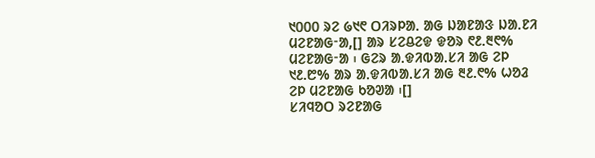᱑᱐᱐᱐ ᱨᱮ ᱙᱑᱖ ᱛᱤᱨᱞᱟᱹ ᱟᱜ ᱡᱟᱱᱟᱝ ᱡᱟᱹᱱᱤ ᱢᱮᱱᱟᱜᱼᱟ,[] ᱟᱨ ᱥᱮᱪᱮᱫ ᱫᱚᱨ ᱖᱒.᱓᱖% ᱢᱮᱱᱟᱜᱼᱟ ᱾ ᱜᱮᱨ ᱟᱹᱫᱤᱵᱟᱹᱥᱤ ᱟᱜ ᱮᱞ ᱑᱒.᱘% ᱟᱨ ᱟᱹᱫᱤᱵᱟᱹᱥᱤ ᱟᱜ ᱓᱒.᱖% ᱦᱚᱲ ᱮᱞ ᱢᱮᱱᱟᱜ ᱠᱚᱣᱟ ᱾[]
ᱥᱤᱧᱚᱛ ᱨᱮᱱᱟᱜ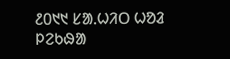᱒᱐᱑᱑ ᱥᱟᱹᱦᱤᱛ ᱦᱚᱲ ᱞᱮᱠᱷᱟ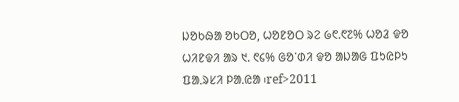ᱡᱚᱠᱷᱟ ᱚᱠᱛᱚ, ᱦᱚᱱᱚᱛ ᱨᱮ ᱙᱖.᱖᱗% ᱦᱚᱲ ᱫᱚ ᱦᱤᱱᱫᱤ ᱟᱨ ᱑. ᱖᱔% ᱜᱚᱸᱰᱤ ᱫᱚ ᱟᱡᱟᱜ ᱯᱩᱭᱞᱩ ᱯᱟᱹᱨᱥᱤ ᱞᱟᱹᱭᱟ ᱾ref>2011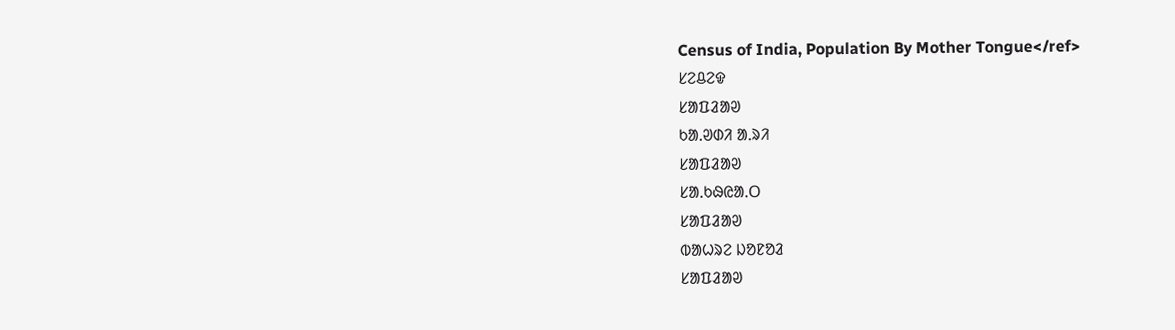Census of India, Population By Mother Tongue</ref>
ᱥᱮᱪᱮᱫ
ᱥᱟᱯᱲᱟᱣ
ᱠᱟᱹᱣᱰᱤ ᱟᱹᱨᱤ
ᱥᱟᱯᱲᱟᱣ
ᱥᱟᱹᱠᱷᱭᱟᱹᱛ
ᱥᱟᱯᱲᱟᱣ
ᱵᱟᱦᱨᱮ ᱡᱚᱱᱚᱲ
ᱥᱟᱯᱲᱟᱣ